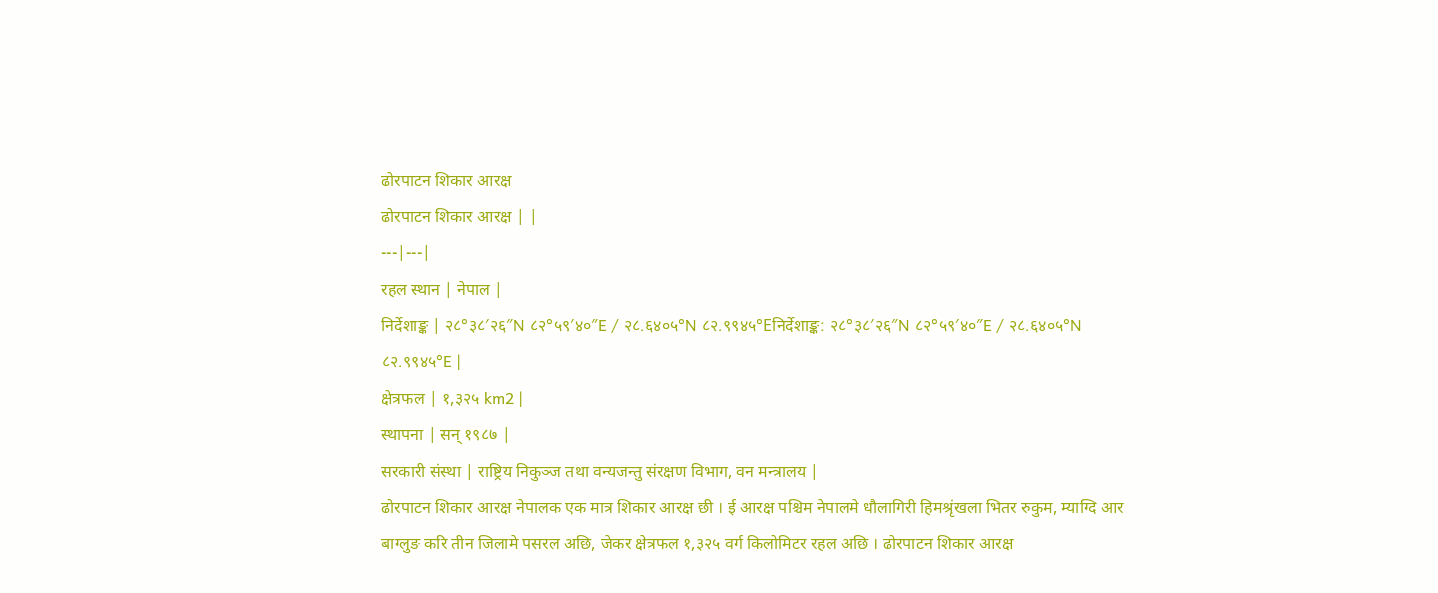ढोरपाटन शिकार आरक्ष
ढोरपाटन शिकार आरक्ष | |
---|---|
रहल स्थान | नेपाल |
निर्देशाङ्क | २८°३८′२६″N ८२°५९′४०″E / २८.६४०५°N ८२.९९४५°Eनिर्देशाङ्क: २८°३८′२६″N ८२°५९′४०″E / २८.६४०५°N ८२.९९४५°E |
क्षेत्रफल | १,३२५ km2 |
स्थापना | सन् १९८७ |
सरकारी संस्था | राष्ट्रिय निकुञ्ज तथा वन्यजन्तु संरक्षण विभाग, वन मन्त्रालय |
ढोरपाटन शिकार आरक्ष नेपालक एक मात्र शिकार आरक्ष छी । ई आरक्ष पश्चिम नेपालमे धौलागिरी हिमश्रृंखला भितर रुकुम, म्याग्दि आर बाग्लुङ करि तीन जिलामे पसरल अछि, जेकर क्षेत्रफल १,३२५ वर्ग किलोमिटर रहल अछि । ढोरपाटन शिकार आरक्ष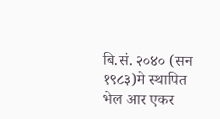बि.सं. २०४० (सन १९८३)मे स्थापित भेल आर एकर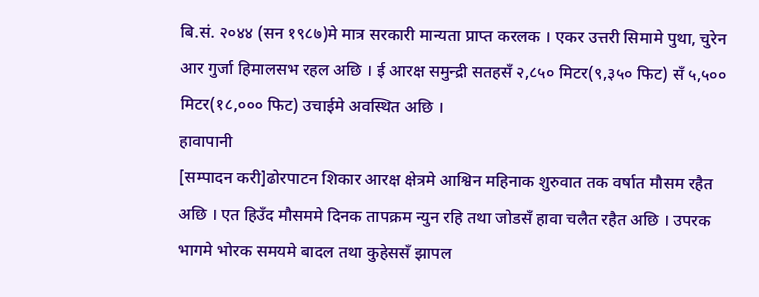बि.सं. २०४४ (सन १९८७)मे मात्र सरकारी मान्यता प्राप्त करलक । एकर उत्तरी सिमामे पुथा, चुरेन आर गुर्जा हिमालसभ रहल अछि । ई आरक्ष समुन्द्री सतहसँ २,८५० मिटर(९,३५० फिट) सँ ५,५०० मिटर(१८,००० फिट) उचाईमे अवस्थित अछि ।
हावापानी
[सम्पादन करी]ढोरपाटन शिकार आरक्ष क्षेत्रमे आश्विन महिनाक शुरुवात तक वर्षात मौसम रहैत अछि । एत हिउँद मौसममे दिनक तापक्रम न्युन रहि तथा जोडसँ हावा चलैत रहैत अछि । उपरक भागमे भोरक समयमे बादल तथा कुहेससँ झापल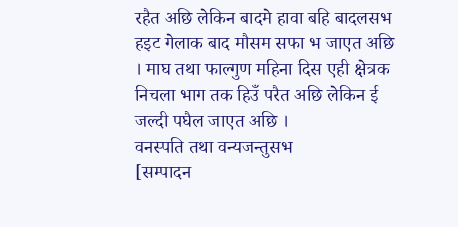रहैत अछि लेकिन बादमे हावा बहि बादलसभ हइट गेलाक बाद मौसम सफा भ जाएत अछि । माघ तथा फाल्गुण महिना दिस एही क्षेत्रक निचला भाग तक हिउँ परैत अछि लेकिन ई जल्दी पघैल जाएत अछि ।
वनस्पति तथा वन्यजन्तुसभ
[सम्पादन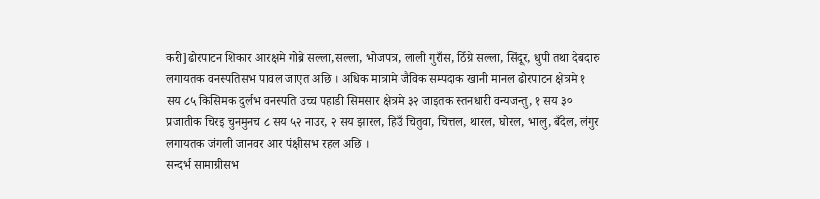करी]ढोरपाटन शिकार आरक्षमे गोब्रे सल्ला,सल्ला, भोजपत्र, लाली गुराँस, ठिँग्रे सल्ला, सिंदूर, धुपी तथा देबदारु लगायतक वनस्पतिसभ पावल जाएत अछि । अधिक मात्रामे जैविक सम्पदाक खानी मानल ढोरपाटन क्षेत्रमे १ सय ८५ किसिमक दुर्लभ वनस्पति उच्च पहाडी सिमसार क्षेत्रमे ३२ जाइतक स्तनधारी वन्यजन्तु, १ सय ३० प्रजातीक चिरइ चुनमुनच ८ सय ५२ नाउर, २ सय झारल, हिउँ चितुवा, चित्तल, थारल, घोरल, भालु, बँदेल, लंगुर लगायतक जंगली जानवर आर पंक्षीसभ रहल अछि ।
सन्दर्भ सामाग्रीसभ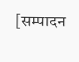[सम्पादन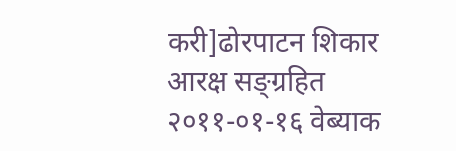करी]ढोरपाटन शिकार आरक्ष सङ्ग्रहित २०११-०१-१६ वेब्याक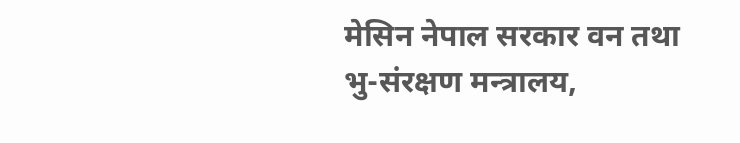मेसिन नेपाल सरकार वन तथा भु-संरक्षण मन्त्रालय,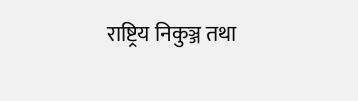राष्ट्रिय निकुञ्ज तथा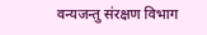वन्यजन्तु संरक्षण विभाग